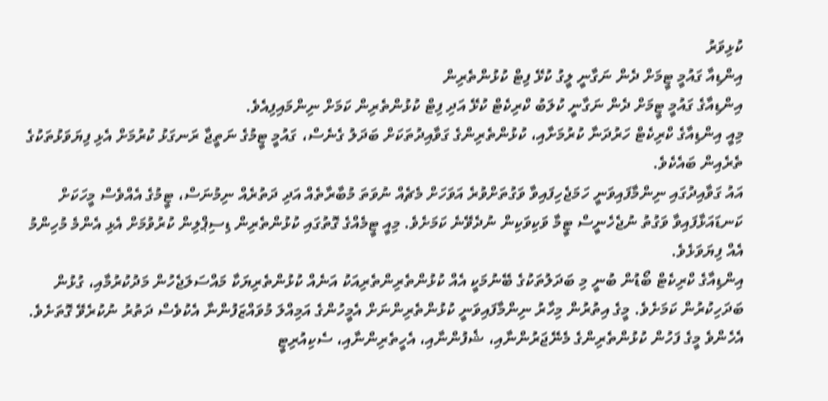ކުޅިވަރު
އިންޑިއާ ގައުމީ ޓީމަށް ދެން ނަގާނީ ލީގު ކުޅޭ ފިޓް ކުޅުންތެރިން
އިންޑިއާގެ ގައުމީ ޓީމަށް ދެން ނަގާނީ ކުލަބު ކްރިކެޓް ކުޅޭ އަދި ފިޓް ކުޅުންތެރިން ކަމަށް ނިންމައިފިއެވެ.
މިއީ އިންޑިއާގެ ކްރިކެޓް ހަރުދަނާ ކުރުމަށާއި، ކުޅުންތެރިންގެ ގަވާއިދުތަކަށް ބަދަލު ގެނެސް، ގައުމީ ޓީމުގެ ނަތީޖާ ރަނގަޅު ކުރުމަށް އެޅި ފިޔަވަޅުތަކުގެ ތެރެއިން ބައެކެވެ.
އައު ގަވާއިދުގައި ނިންމާފައިވަނީ ހަމަޖެހިފައިވާ ވަގުތަށްވުރެ އަވަހަށް މެޗެއް ނުވަތަ މުބާރާތެއް އަދި ދަތުރެއް ނިމުނަސް، ޓީމުގެ އެއްވެސް މީހަކަށް ކަނޑައަޅާފައިވާ ވަގުތު ނުޖެހެނީސް ޓީމާ ވަކިވަކިން ނުދެވޭނެ ކަމަށެވެ. މިއީ ޓީމެއްގެ ގޮތުގައި ކުޅުންތެރިން ޑިސިޕްލިން ކުރުވުމަށް އެޅި އެންމެ މުހިންމު އެއް ފިޔަވަޅެވެ.
އިންޑިއާގެ ކްރިކެޓް ބޯޑުން ބުނީ މި ބަދަލުތަކުގެ ބޭނުމަކީ އެއް ކުޅުންތެރިންތެރިއަކު އަނެއް ކުޅުންތެރިޔަކާ މައްސަލަޖެހުން މަދުކުރުމާއި، ގުޅުން ބަދަހިކުރުން ކަމަށެވެ. މީގެ އިތުރުން މިހާރު ނިންމާފައިވަނީ ކުޅުންތެރިންނަށް އެމީހުންގެ އަމިއްލަ މުވައްޒަފުންނާ އެކުވެސް ދަތުރު ނުކުރެވޭ ގޮތަށެވެ. އެހެންވެ މީގެ ފަހުން ކުޅުންތެރިންގެ މެނޭޖަރުންނާއި، ޝެފުންނާއި، އެހީތެރިންނާއި، ސެކިއުރިޓީ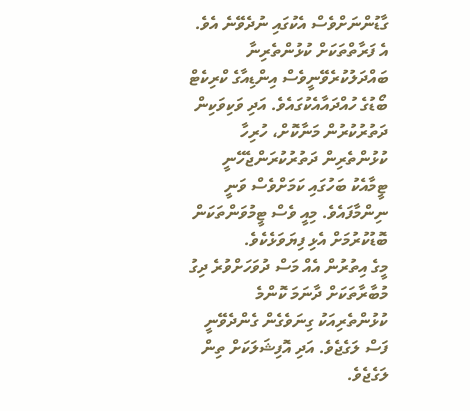ގާޑުންނަށްވެސް އެކުގައި ނުދެވޭނެ އެވެ. އެ ފަރާތްތަކަށް ކުޅުންތެރިނާ ބައްދަލުކުރެވޭނީވެސް އިންޑިއާގެ ކްރިކެޓް ބޯޑުގެ ހުއްދައާއެކުގައެވެ. އަދި ވަކިވަކިން ދަތުރުކުރުން މަނާކޮށް، ހުރިހާ ކުޅުންތެރިން ދަތުރުކުރަންޖެހޭނީ ޓީމާއެކު ބަހުގައި ކަމަށްވެސް ވަނީ ނިންމާފައެވެ. މިއީ ވެސް ޓީމުވަންތަކަން ބޮޑުކުރުމަށް އެޅި ފިޔަވަޅެކެވެ.
މީގެ އިތުރުން އެއް މަސް ދުވަހަށްވުރެ ދިގު މުބާރާތަކަށް ދާނަމަ ކޮންމެ ކުޅުންތެރިއަކު ގިނަވެގެން ގެންދެވޭނީ ފަސް ލަގެޖެވެ. އަދި އޮފިޝަލަކަށް ތިން ލަގެޖެވެ.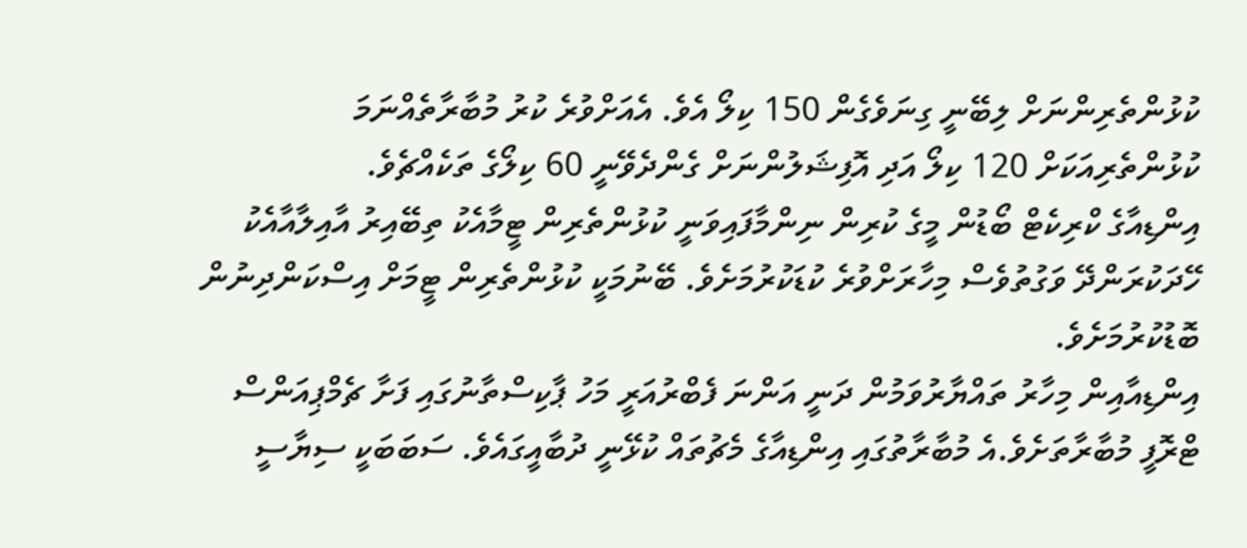ކުޅުންތެރިންނަށް ލިބޭނީ ގިނަވެގެން 150 ކިލޯ އެވެ. އެއަށްވުރެ ކުރު މުބާރާތެއްނަމަ ކުޅުންތެރިއަކަށް 120 ކިލޯ އަދި އޮފިޝަލުންނަށް ގެންދެވޭނީ 60 ކިލޯގެ ތަކެއްޗެވެ.
އިންޑިއާގެ ކްރިކެޓް ބޯޑުން މީގެ ކުރިން ނިންމާފައިވަނީ ކުޅުންތެރިން ޓީމާއެކު ތިބޭއިރު އާއިލާއާއެކު ހޭދަކުރަންދޭ ވަގުތުވެސް މިހާރަށްވުރެ ކުޑަކުރުމަށެވެ. ބޭނުމަކީ ކުޅުންތެރިން ޓީމަށް އިސްކަންދިނުން ބޮޑުކުރުމަށެވެ.
އިންޑިއާއިން މިހާރު ތައްޔާރުވަމުން ދަނީ އަންނަ ފެބްރުއަރީ މަހު ޕާކިސްތާނުގައި ފަށާ ޗެމްޕިއަންސް ޓްރޮފީ މުބާރާތަށެވެ.އެ މުބާރާތުގައި އިންޑިއާގެ މެޗުތައް ކުޅޭނީ ދުބާއީގައެވެ. ސަބަބަކީ ސިޔާސީ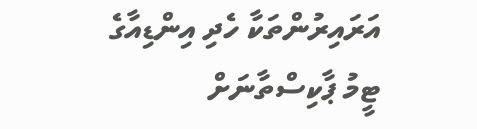އަރައިރުންތަކާ ހެދި އިންޑިއާގެ ޓީމު ޕާކިސްތާނަށް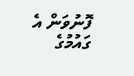ފޮނުވަން އެ ގައުމުގެ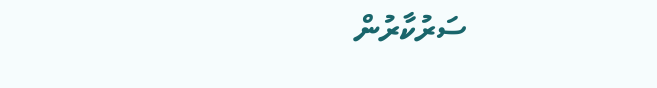ސަރުކާރުން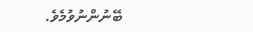ބޭނުންނުވުމެވެ.